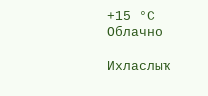+15 °С
Облачно

Ихласлыҡ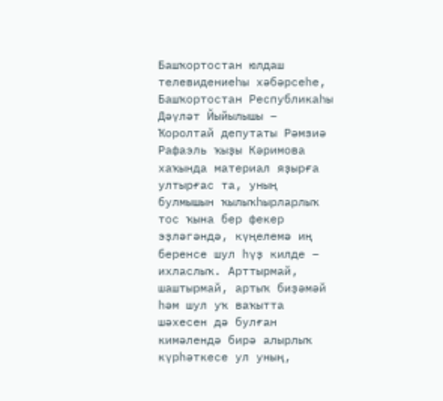Башҡортостан юлдаш телевидениеһы хәбәрсеһе, Башҡортостан Республикаһы  Дәүләт Йыйылышы – Ҡоролтай депутаты Рәмзиә Рафаэль ҡыҙы Кәримова хаҡында материал яҙырға ултырғас та, уның булмышын ҡылыҡһырларлыҡ тос ҡына бер фекер эҙләгәндә, күңелемә иң беренсе шул һүҙ килде – ихласлыҡ. Арттырмай, шаштырмай, артыҡ биҙәмәй һәм шул уҡ ваҡытта шәхесен дә булған кимәлендә бирә алырлыҡ күрһәткесе ул уның,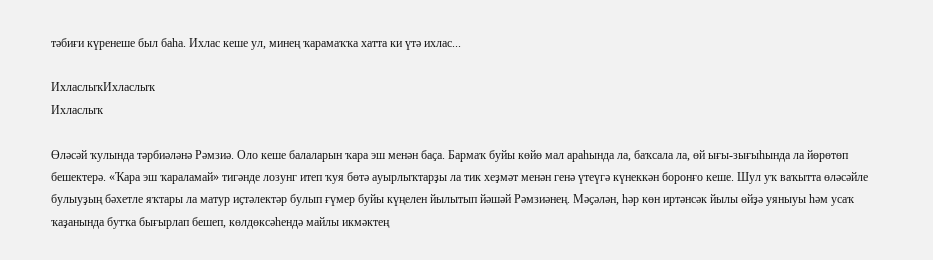тәбиғи күренеше был баһа. Ихлас кеше ул, минең ҡарамаҡҡа хатта ки үтә ихлас...

ИхласлыҡИхласлыҡ
Ихласлыҡ

Өләсәй ҡулында тәрбиәләнә Рәмзиә. Оло кеше балаларын ҡара эш менән баҫа. Бармаҡ буйы көйө мал араһында ла, баҡсала ла, өй ығы-зығыһында ла йөрөтөп бешектерә. «Ҡара эш ҡараламай» тигәнде лозунг итеп ҡуя бөтә ауырлыҡтарҙы ла тик хеҙмәт менән генә үтеүгә күнеккән боронғо кеше. Шул уҡ ваҡытта өләсәйле булыуҙың бәхетле яҡтары ла матур иҫтәлектәр булып ғүмер буйы күңелен йылытып йәшәй Рәмзиәнең. Мәҫәлән, һәр көн иртәнсәк йылы өйҙә уяныуы һәм усаҡ ҡаҙанында бутҡа бығырлап бешеп, көлдөксәһендә майлы икмәктең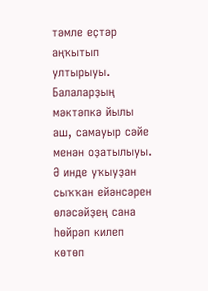тәмле еҫтәр аңҡытып ултырыуы. Балаларҙың мәктәпкә йылы аш, самауыр сәйе менән оҙатылыуы. Ә инде уҡыуҙан сыҡҡан ейәнсәрен өләсәйҙең сана һөйрәп килеп көтөп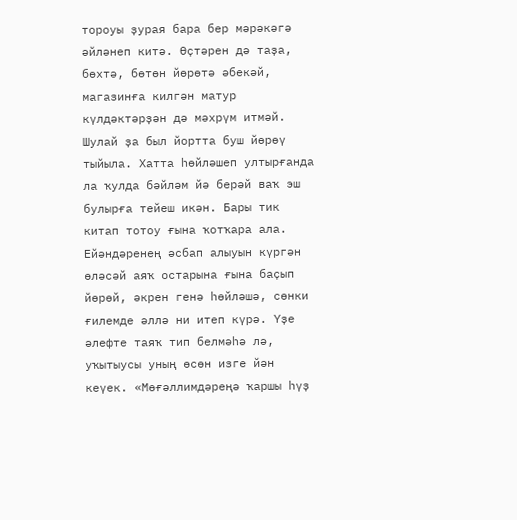тороуы ҙурая бара бер мәрәкәгә әйләнеп китә. Өҫтәрен дә таҙа, бөхтә, бөтөн йөрөтә әбекәй, магазинға килгән матур күлдәктәрҙән дә мәхрүм итмәй. Шулай ҙа был йортта буш йөрөү тыйыла. Хатта һөйләшеп ултырғанда ла ҡулда бәйләм йә берәй ваҡ эш булырға тейеш икән. Бары тик китап тотоу ғына ҡотҡара ала. Ейәндәренең әсбап алыуын күргән өләсәй аяҡ остарына ғына баҫып йөрөй, әкрен генә һөйләшә, сөнки ғилемде әллә ни итеп күрә. Үҙе әлефте таяҡ тип белмәһә лә, уҡытыусы уның өсөн изге йән кеүек. «Мөғәллимдәреңә ҡаршы һүҙ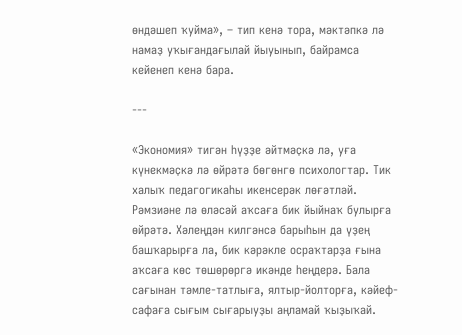өндәшеп ҡуйма», – тип кенә тора, мәктәпкә лә намаҙ уҡығандағылай йыуынып, байрамса кейенеп кенә бара.

---

«Экономия» тигән һүҙҙе әйтмәҫкә лә, уға күнекмәҫкә лә өйрәтә бөгөнгө психологтар. Тик халыҡ педагогикаһы икенсерәк лөғәтләй. Рәмзиәне лә өләсәй аҡсаға бик йыйнаҡ булырға өйрәтә. Хәлеңдән килгәнсә барыһын да үҙең башҡарырға ла, бик кәрәкле осраҡтарҙа ғына аҡсаға көс төшөрөргә икәнде һеңдерә. Бала сағынан тәмле-татлыға, ялтыр-йолторға, кәйеф-сафаға сығым сығарыуҙы аңламай ҡыҙыҡай.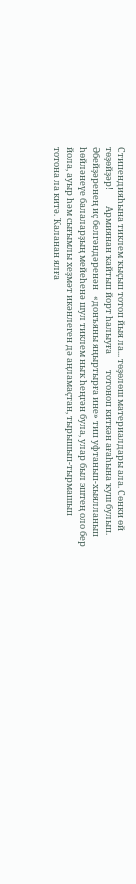Стипендияһына тиклем ҡыҫып тотоп йыя ла... төҙөлөш материалдары ала. Сөнки өй төҙөйҙәр!        Армиянан ҡайтып йорт һалыуға        тотоноп киткән ағаһына ҡуш булып. Әбейҙәренең иҫ белгәндәренән   «донъяны яңыртырға ине» тип уфтанып-хыялланып һөйләнеүе балаларҙың мейеһенә шул тиклем ныҡ һеңгән була, улар был эштең оло бер йола, ауыр һәм сығымлы хеҙмәт икәнлеген дә аңламаҫтан, тырышып-тырмашып     тотона ла китә. Ҡаланан ялға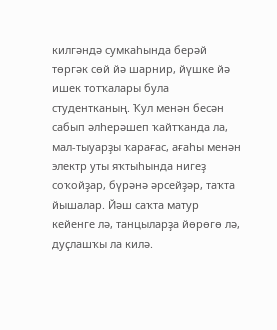килгәндә сумкаһында берәй төргәк сөй йә шарнир, йүшке йә ишек тотҡалары була студентканың. Ҡул менән бесән сабып әлһерәшеп ҡайтҡанда ла, мал-тыуарҙы ҡарағас, ағаһы менән электр уты яҡтыһында нигеҙ соҡойҙар, бүрәнә әрсейҙәр, таҡта йышалар. Йәш саҡта матур кейенге лә, танцыларҙа йөрөгө лә, дуҫлашҡы ла килә.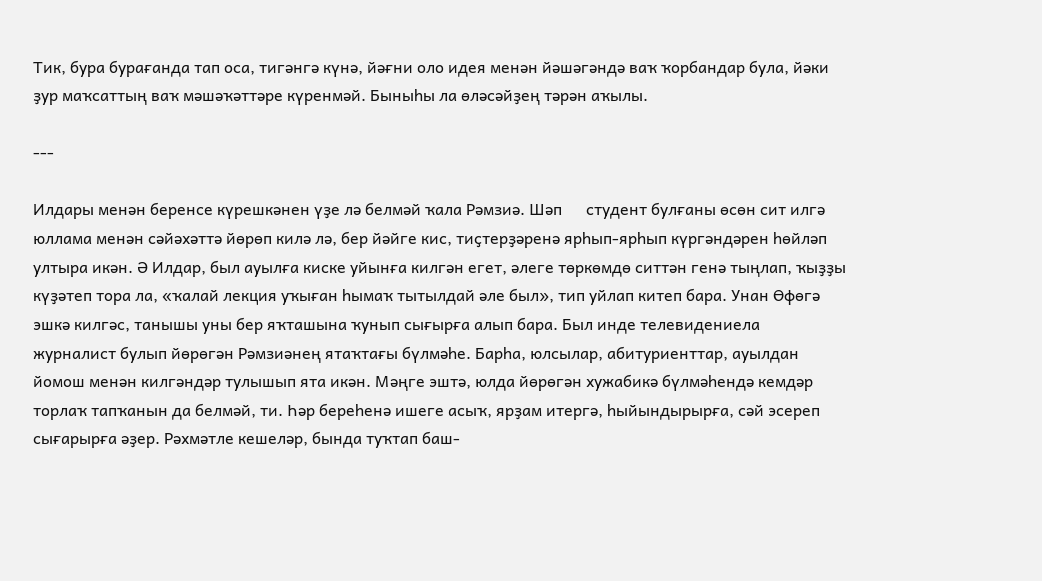Тик, бура бурағанда тап оса, тигәнгә күнә, йәғни оло идея менән йәшәгәндә ваҡ ҡорбандар була, йәки ҙур маҡсаттың ваҡ мәшәҡәттәре күренмәй. Быныһы ла өләсәйҙең тәрән аҡылы.

---

Илдары менән беренсе күрешкәнен үҙе лә белмәй ҡала Рәмзиә. Шәп      студент булғаны өсөн сит илгә юллама менән сәйәхәттә йөрөп килә лә, бер йәйге кис, тиҫтерҙәренә ярһып-ярһып күргәндәрен һөйләп ултыра икән. Ә Илдар, был ауылға киске уйынға килгән егет, әлеге төркөмдө ситтән генә тыңлап, ҡыҙҙы күҙәтеп тора ла, «ҡалай лекция уҡыған һымаҡ тытылдай әле был», тип уйлап китеп бара. Унан Өфөгә эшкә килгәс, танышы уны бер яҡташына ҡунып сығырға алып бара. Был инде телевидениела журналист булып йөрөгән Рәмзиәнең ятаҡтағы бүлмәһе. Барһа, юлсылар, абитуриенттар, ауылдан йомош менән килгәндәр тулышып ята икән. Мәңге эштә, юлда йөрөгән хужабикә бүлмәһендә кемдәр торлаҡ тапҡанын да белмәй, ти. Һәр береһенә ишеге асыҡ, ярҙам итергә, һыйындырырға, сәй эсереп сығарырға әҙер. Рәхмәтле кешеләр, бында туҡтап баш-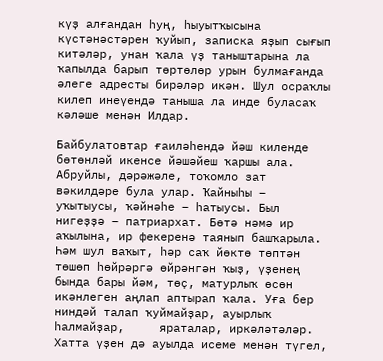күҙ алғандан һуң, һыуытҡысына күстәнәстәрен ҡуйып, записка яҙып сығып китәләр, унан ҡала үҙ таныштарына ла ҡапылда барып төртөлөр урын булмағанда әлеге адресты бирәләр икән. Шул осраҡлы килеп инеүендә таныша ла инде буласаҡ кәләше менән Илдар.

Байбулатовтар ғаиләһендә йәш киленде бөтөнләй икенсе йәшәйеш ҡаршы ала. Абруйлы, дәрәжәле, тоҡомло зат вәкилдәре була улар. Ҡайныһы – уҡытыусы, ҡәйнәһе – һатыусы. Был нигеҙҙә – патриархат. Бөтә нәмә ир аҡылына, ир фекеренә таянып башҡарыла. Һәм шул ваҡыт, һәр саҡ йөктө төптән төшөп һөйрәргә өйрәнгән ҡыҙ, үҙенең бында бары йәм, төҫ, матурлыҡ өсөн икәнлеген аңлап аптырап ҡала. Уға бер ниндәй талап ҡуймайҙар, ауырлыҡ һалмайҙар,     яраталар, иркәләтәләр. Хатта үҙен дә ауылда исеме менән түгел,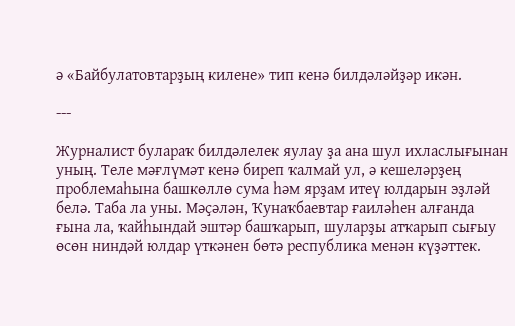ә «Байбулатовтарҙың килене» тип кенә билдәләйҙәр икән.

---

Журналист булараҡ билдәлелек яулау ҙа ана шул ихласлығынан уның. Теле мәғлүмәт кенә биреп ҡалмай ул, ә кешеләрҙең проблемаһына башкөллө сума һәм ярҙам итеү юлдарын эҙләй белә. Таба ла уны. Мәҫәлән, Ҡунаҡбаевтар ғаиләһен алғанда ғына ла, ҡайһындай эштәр башҡарып, шуларҙы атҡарып сығыу өсөн ниндәй юлдар үткәнен бөтә республика менән күҙәттек.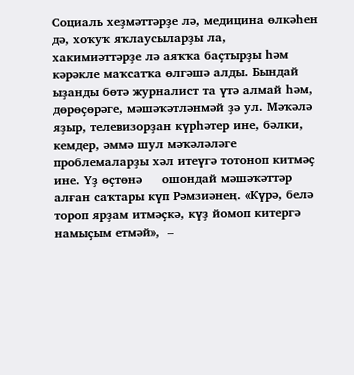Социаль хеҙмәттәрҙе лә, медицина өлкәһен дә, хоҡуҡ яҡлаусыларҙы ла, хакимиәттәрҙе лә аяҡҡа баҫтырҙы һәм кәрәкле маҡсатҡа өлгәшә алды. Бындай ыҙанды бөтә журналист та үтә алмай һәм, дөрөҫөрәге, мәшәҡәтләнмәй ҙә ул. Мәҡәлә яҙыр, телевизорҙан күрһәтер ине, бәлки, кемдер, әммә шул мәҡәләләге проблемаларҙы хәл итеүгә тотоноп китмәҫ ине. Үҙ өҫтөнә     ошондай мәшәҡәттәр алған саҡтары күп Рәмзиәнең. «Күрә, белә тороп ярҙам итмәҫкә, күҙ йомоп китергә намыҫым етмәй»,  –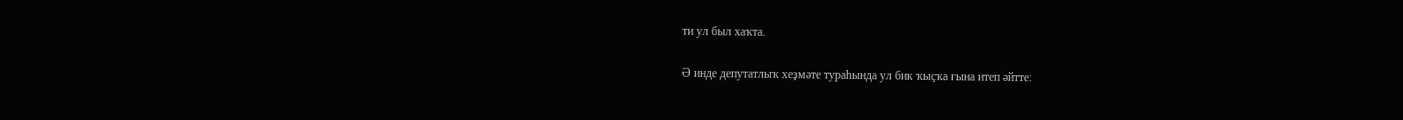ти ул был хаҡта.

Ә инде депутатлыҡ хеҙмәте тураһында ул бик ҡыҫҡа ғына итеп әйтте: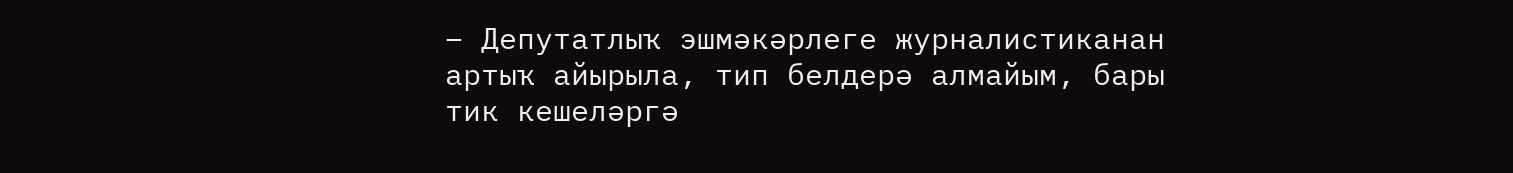– Депутатлыҡ эшмәкәрлеге журналистиканан артыҡ айырыла, тип белдерә алмайым, бары тик кешеләргә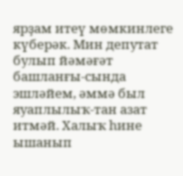ярҙам итеү мөмкинлеге күберәк. Мин депутат булып йәмәғәт башланғы-сында эшләйем, әммә был яуаплылыҡ-тан азат итмәй. Халыҡ һине ышанып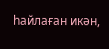һайлаған икән,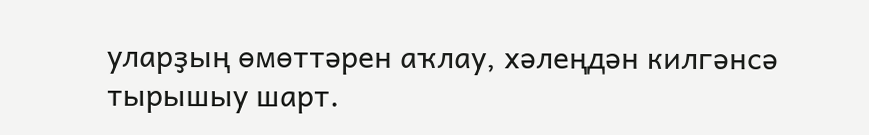уларҙың өмөттәрен аҡлау, хәлеңдән килгәнсә тырышыу шарт.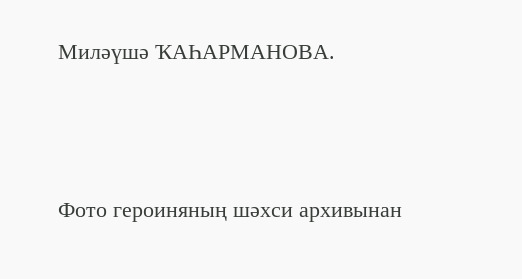Миләүшә ҠАҺАРМАНОВА.



Фото героиняның шәхси архивынан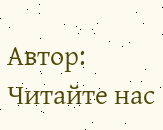Автор:
Читайте нас